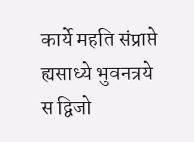कार्ये महति संप्राप्ते ह्यसाध्ये भुवनत्रये
स द्विजो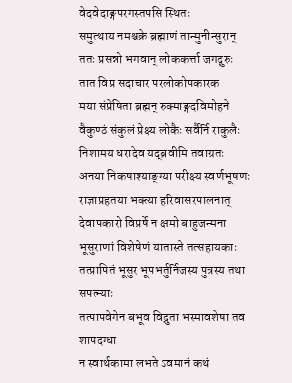वेदवेदाङ्गपरगस्तपसि स्थितः
समुत्थाय नमश्चक्रे ब्रह्माणं तान्मुनीन्सुरान्
ततः प्रसन्नो भगवान् लोककर्त्ता जगद्गुरुः
तात विप्र सदाचार परलोकोपकारक
मया संप्रेषिता ब्रह्मन् रुक्माङ्गदविमोहने
वैकुण्ठं संकुलं प्रेक्ष्य लोकैः सर्वैर्नि राकुलैः
निशामय धरादेव यद्ब्रवीमि तवाग्रतः
अनया निकषाश्याङ्ग्या परीक्ष्य स्वर्णभूषणः
राज्ञाप्रहतया भक्त्या हरिवासरपालनात्
देवापकारो विप्रर्षे न क्षमो बाहुजन्मना
भूसुराणां विशेषेणं यातास्ते तत्सहायकाः
तत्प्रापितं भूसुर भूपभर्तुर्निजस्य पुत्रस्य तथा सपत्न्याः
तत्पापवेगेन बभूव विद्रुता भस्मावशेषा तव शापदग्धा
न स्वार्थकामा लभते ऽवमानं कथं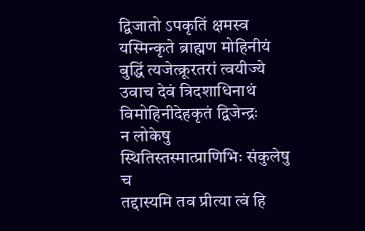द्विजातो ऽपकृतिं क्षमस्व
यस्मिन्कृते ब्राह्मण मोहिनीयं बुद्धिं त्यजेत्क्रूरतरां त्वयीज्ये
उवाच देवं त्रिदशाधिनाथं विमोहिनीदेहकृतं द्विजेन्द्रः
न लोकेषु स्थितिस्तस्मात्प्राणिभिः संकुलेषु च
तद्दास्यमि तव प्रीत्या त्वं हि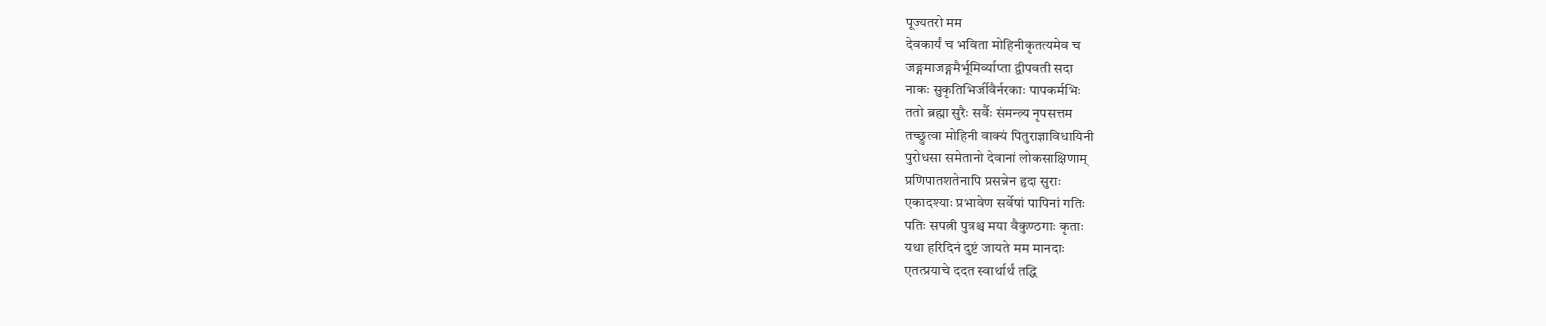पूज्यतरो मम
देवकार्यं च भविता मोहिनीकृतत्यमेव च
जङ्गमाजङ्गमैर्भूमिर्व्याप्ता द्वीपवती सदा
नाकः सुकृतिभिर्जीवैर्नरकाः पापकर्मभिः
ततो ब्रह्मा सुरैः सर्वैः संमन्त्र्य नृपसत्तम
तच्छ्रुत्वा मोहिनी वाक्यं पितुराज्ञाविधायिनी
पुरोधसा समेतानो देवानां लोकसाक्षिणाम्
प्रणिपातशतेनापि प्रसन्नेन हृदा सुराः
एकादश्याः प्रभावेण सर्वेषां पापिनां गतिः
पतिः सपत्नी पुत्रश्च मया वैकुण्ठगाः कृताः
यथा हरिदिनं दुष्टं जायते मम मानदाः
एतत्प्रयाचे ददत स्वार्थार्थं तद्धि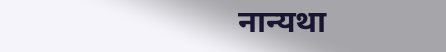नान्यथा